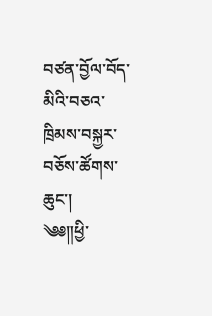བཙན་བྱོལ་བོད་མིའི་བཅའ་ཁྲིམས་བསྐྱར་བཅོས་ཚོགས་ཆུང་།
༄༅༎ཕྱི་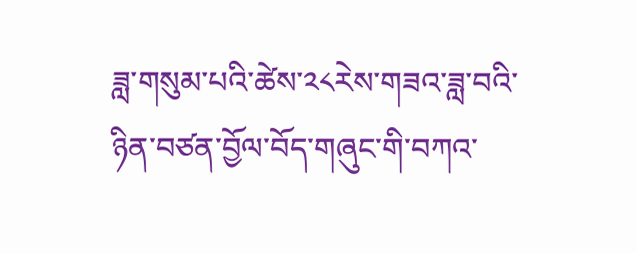ཟླ་གསུམ་པའི་ཚེས་༢༨རེས་གཟའ་ཟླ་བའི་ཉིན་བཙན་བྱོལ་བོད་གཞུང་གི་བཀའ་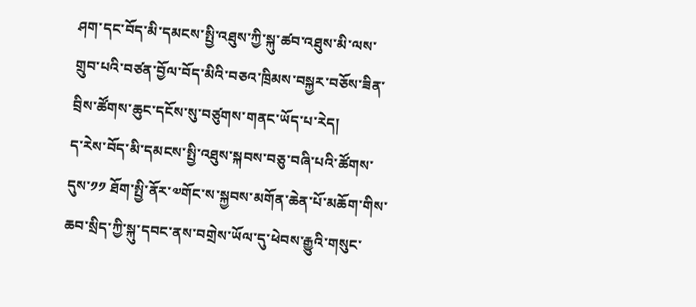ཤག་དང་བོད་མི་དམངས་སྤྱི་འཐུས་ཀྱི་སྐུ་ཚབ་འཐུས་མི་ལས་གྲུབ་པའི་བཙན་བྱོལ་བོད་མིའི་བཅའ་ཁྲིམས་བསྐྱར་བཅོས་ཟིན་བྲིས་ཚོགས་ཆུང་དངོས་སུ་བཙུགས་གནང་ཡོད་པ་རེད།
ད་རེས་བོད་མི་དམངས་སྤྱི་འཐུས་སྐབས་བཅུ་བཞི་པའི་ཚོགས་དུས་༡༡ ཐོག་སྤྱི་ནོར་༧གོང་ས་སྐྱབས་མགོན་ཆེན་པོ་མཆོག་གིས་ཆབ་སྲིད་ཀྱི་སྐུ་དབང་ནས་བགྲེས་ཡོལ་དུ་ཕེབས་རྒྱུའི་གསུང་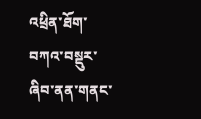འཕྲིན་ཐོག་བཀའ་བསྡུར་ཞིབ་ནན་གནང་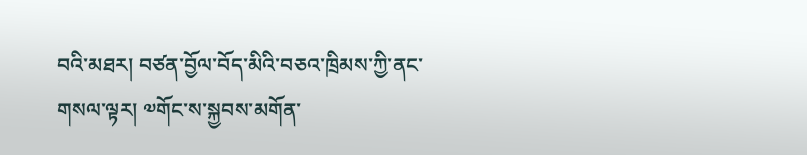བའི་མཐར། བཙན་བྱོལ་བོད་མིའི་བཅའ་ཁྲིམས་ཀྱི་ནང་གསལ་ལྟར། ༧གོང་ས་སྐྱབས་མགོན་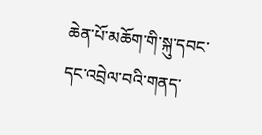ཆེན་པོ་མཆོག་གི་སྐུ་དབང་དང་འབྲེལ་བའི་གནད་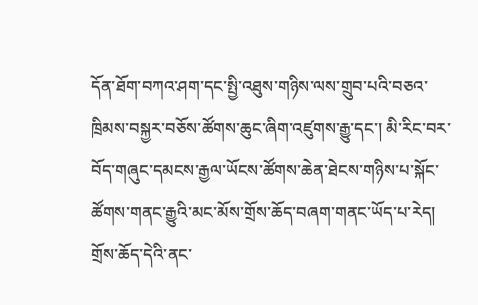དོན་ཐོག་བཀའ་ཤག་དང་སྤྱི་འཐུས་གཉིས་ལས་གྲུབ་པའི་བཅའ་ཁྲིམས་བསྐྱར་བཅོས་ཚོགས་ཆུང་ཞིག་འཛུགས་རྒྱུ་དང་། མི་རིང་བར་བོད་གཞུང་དམངས་རྒྱལ་ཡོངས་ཚོགས་ཆེན་ཐེངས་གཉིས་པ་སྐོང་ཚོགས་གནང་རྒྱུའི་མང་མོས་གྲོས་ཆོད་བཞག་གནང་ཡོད་པ་རེད། གྲོས་ཆོད་དེའི་ནང་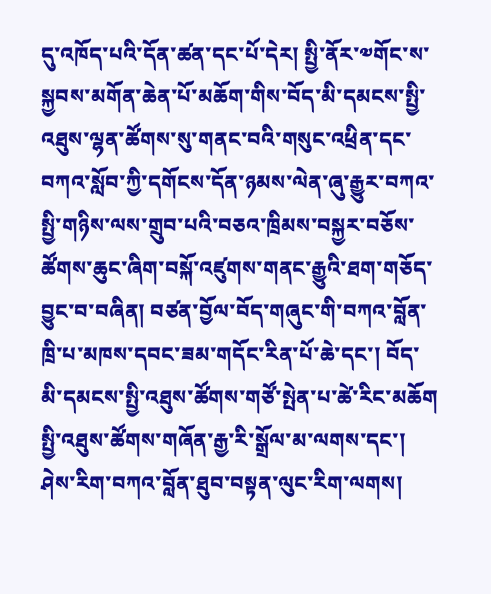དུ་འཁོད་པའི་དོན་ཚན་དང་པོ་དེར། སྤྱི་ནོར་༧གོང་ས་སྐྱབས་མགོན་ཆེན་པོ་མཆོག་གིས་བོད་མི་དམངས་སྤྱི་འཐུས་ལྷན་ཚོགས་སུ་གནང་བའི་གསུང་འཕྲིན་དང་བཀའ་སློབ་ཀྱི་དགོངས་དོན་ཉམས་ལེན་ཞུ་རྒྱུར་བཀའ་སྤྱི་གཉིས་ལས་གྲུབ་པའི་བཅའ་ཁྲིམས་བསྐྱར་བཅོས་ཚོགས་ཆུང་ཞིག་བསྐོ་འཛུགས་གནང་རྒྱུའི་ཐག་གཅོད་བྱུང་བ་བཞིན། བཙན་བྱོལ་བོད་གཞུང་གི་བཀའ་བློན་ཁྲི་པ་མཁས་དབང་ཟམ་གདོང་རིན་པོ་ཆེ་དང་། བོད་མི་དམངས་སྤྱི་འཐུས་ཚོགས་གཙོ་སྤེན་པ་ཚེ་རིང་མཆོག སྤྱི་འཐུས་ཚོགས་གཞོན་རྒྱ་རི་སྒྲོལ་མ་ལགས་དང་། ཤེས་རིག་བཀའ་བློན་ཐུབ་བསྟན་ལུང་རིག་ལགས།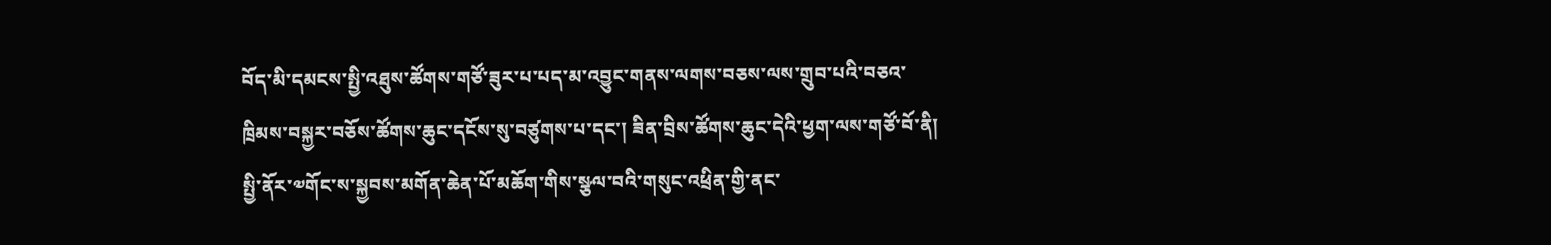བོད་མི་དམངས་སྤྱི་འཐུས་ཚོགས་གཙོ་ཟུར་པ་པད་མ་འབྱུང་གནས་ལགས་བཅས་ལས་གྲུབ་པའི་བཅའ་ཁྲིམས་བསྐྱར་བཅོས་ཚོགས་ཆུང་དངོས་སུ་བཙུགས་པ་དང་། ཟིན་བྲིས་ཚོགས་ཆུང་དེའི་ཕྱག་ལས་གཙོ་བོ་ནི། སྤྱི་ནོར་༧གོང་ས་སྐྱབས་མགོན་ཆེན་པོ་མཆོག་གིས་སྩལ་བའི་གསུང་འཕྲིན་གྱི་ནང་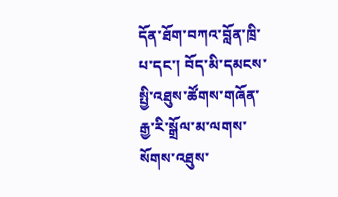དོན་ཐོག་བཀའ་བློན་ཁྲི་པ་དང་། བོད་མི་དམངས་སྤྱི་འཐུས་ཚོགས་གཞོན་རྒྱ་རི་སྒྲོལ་མ་ལགས་སོགས་འཐུས་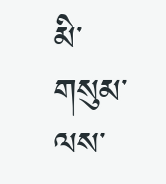མི་གསུམ་ལས་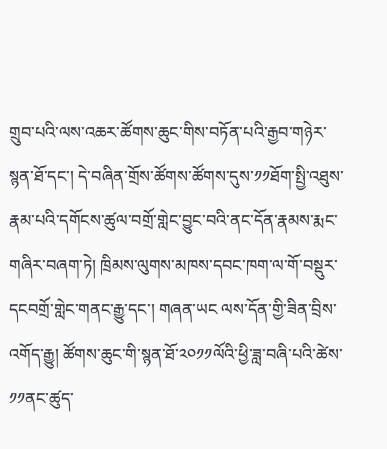གྲུབ་པའི་ལས་འཆར་ཚོགས་ཆུང་གིས་བཏོན་པའི་རྒྱབ་གཉེར་སྙན་ཐོ་དང་། དེ་བཞིན་གྲོས་ཚོགས་ཚོགས་དུས་༡༡ཐོག་སྤྱི་འཐུས་རྣམ་པའི་དགོངས་ཚུལ་བགྲོ་གླེང་བྱུང་བའི་ནང་དོན་རྣམས་རྨང་གཞིར་བཞག་ཏེ། ཁྲིམས་ལུགས་མཁས་དབང་ཁག་ལ་གོ་བསྡུར་དངབགྲོ་གླེང་གནང་རྒྱུ་དང་། གཞན་ཡང ལས་དོན་གྱི་ཟིན་བྲིས་འགོད་རྒྱུ། ཚོགས་ཆུང་གི་སྙན་ཐོ་༢༠༡༡ལོའི་ཕྱི་ཟླ་བཞི་པའི་ཚེས་༡༡ནང་ཚུད་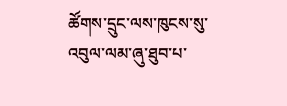ཚོགས་དྲུང་ལས་ཁུངས་སུ་འབུལ་ལམ་ཞུ་ཐུབ་པ་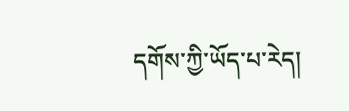དགོས་ཀྱི་ཡོད་པ་རེད།